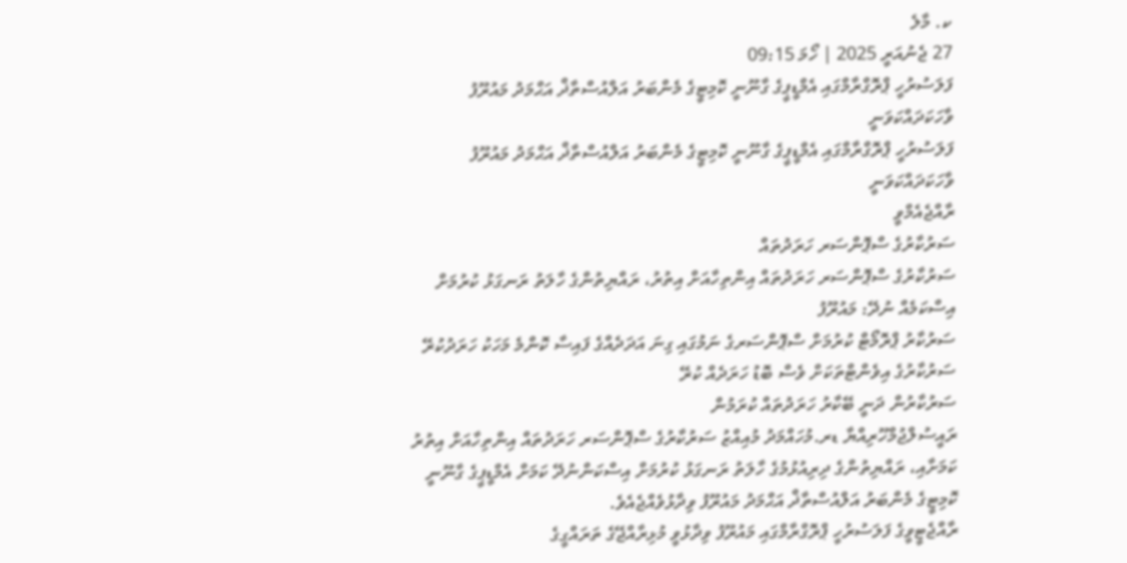ކ. މާލެ
27 ޖެނުއަރީ 2025 | ހޯމަ 09:15
ފަލަސުރުހީ ޕްރޮގްރާމްގައި އެމްޑީޕީގެ ގާނޫނީ ކޮމިޓީގެ މެންބަރު އަލްއުސްތާޛް އަޙްމަދު މައުރޫފު ވާހަކަދައްކަވަނީ
ފަލަސުރުހީ ޕްރޮގްރާމްގައި އެމްޑީޕީގެ ގާނޫނީ ކޮމިޓީގެ މެންބަރު އަލްއުސްތާޛް އަޙްމަދު މައުރޫފު ވާހަކަދައްކަވަނީ
ރާއްޖެއެމްވީ
ސަރުކާރުގެ ސްޕޮންސަރ ހަރަދުތައް
ސަރުކާރުގެ ސްޕޮންސަރ ހަރަދުތައް އިންތިހާއަށް އިތުރު، ރައްޔިތުންގެ ހާލަތު ރަނގަޅު ކުރުމަށް އިސްކަމެއް ނުދޭ: މައުރޫފު
ސަރުކާރު ޕްރޮމޯޓް ކުރުމަށް ސްޕޮންސަރގެ ނަމުގައި ގިނަ އަދަދެއްގެ ފައިސާ ކޮންމެ މަހަކު ހަރަދުކުރޭ
ސަރުކާރުގެ އިވެންޓްތަކަށް ވެސް ބޮޑު ހަރަދެއް ކުރޭ
ސަރުކާރުން ދަނީ ބޭކާރު ހަރަދުތައް ކުރަމުން
ރައީސުލްޖުމްހޫރިއްޔާ ޑރ.މުހައްމަދު މުއިއްޒު ސަރުކާރުގެ ސްޕޮންސަރ ހަރަދުތައް އިންތިހާއަށް އިތުރު ކަމަށާއި، ރައްޔިތުންގެ ދިރިއުޅުމުގެ ހާލަތު ރަނގަޅު ކުރުމަށް އިސްކަންނުދޭ ކަމަށް އެމްޑީޕީގެ ގާނޫނީ ކޮމިޓީގެ މެންބަރު އަލްއުސްތާޛް އަޙްމަދު މައުރޫފު ވިދާޅުވެއްޖެއެވެ.
ރާއްޖެޓީވީގެ ފަލަސުރުހީ ޕްރޮގްރާމްގައި މައުރޫފު ވިދާޅުވީ މުޅިރާއްޖޭގެ ތަރައްގީގެ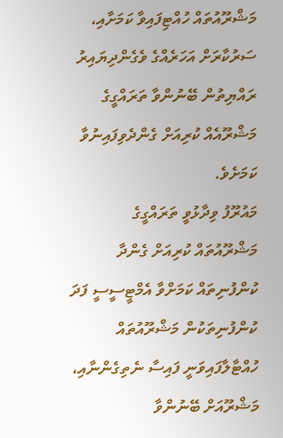މަޝްރޫއުތައް ހުއްޓިފައިވާ ކަމަށާއި، ސަރުކާރަށް އަހަރެއްގެ ވެގެންދިޔައިރު ރައްޔިތުން ބޭނުންވާ ތަރައްގީގެ މަޝްރޫއެއް ކުރިއަށް ގެންދެވިފައިނުވާ ކަމަށެވެ.
މައުރޫފު ވިދާޅުވީ ތަރައްގީގެ މަޝްރޫއުތައް ކުރިއަށް ގެންދާ ކުންފުނިތައް ކަމަށްވާ އެމްޓީސީސީ ފަދަ ކުންފުނިތަކުން މަޝްރޫއުތައް ހުއްޓާލާފައިވަނީ ފައިސާ ނެތިގެންނާއި، މަޝްރޫއަށް ބޭނުންވާ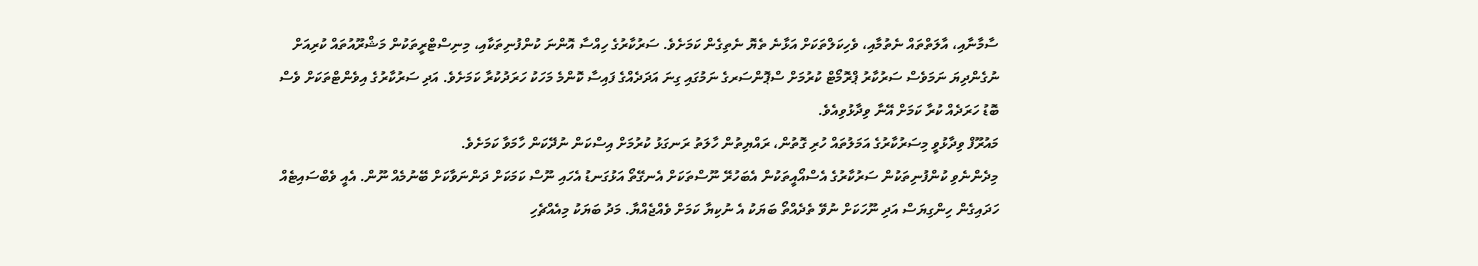ސާމާނާއި، އާލަތްތައް ނެތުމާއި، ވެހިކަލްތަކަށް އަޅާނެ ތެޔޮ ނެތިގެން ކަމަށެވެ. ސަރުކާރުގެ ހިއްސާ އޮންނަ ކުންފުނިތަކާއި، މިނިސްޓްރީތަކުން މަޝްރޫއުތައް ކުރިއަށް ނުގެންދިޔަ ނަމަވެސް ސަރުކާރު ޕްރޮމޯޓް ކުރުމަށް ސްޕޮންސަރގެ ނަމުގައި ގިނަ އަދަދެއްގެ ފައިސާ ކޮންމެ މަހަކު ހަރަދުކުރާ ކަމަށެވެ. އަދި ސަރުކާރުގެ އިވެންޓްތަކަށް ވެސް ބޮޑު ހަރަދެއް ކުރާ ކަމަށް އޭނާ ވިދާޅުވިއެވެ.
މައުރޫފް ވިދާޅުވީ މިސަރުކާރުގެ އަމަލުތައް ހުރި ގޮތުން، ރައްޔިތުން ހާލަތު ރަނގަޅު ކުރުމަށް އިސްކަން ނުދޭކަން ހާމަވާ ކަމަށެވެ.
މިދެންނެވި ކުންފުނިތަކުން ސަރުކާރުގެ އެސްއޯއީތަކުން އެބަހުރޭ ނޫސްތަކަށް އެނގޭތޯ އަޅުގަނޑު އެހައި ނޫސް ކަމަކަށް ދަންނަވާކަށް ބޭނުމެއް ނޫން. އެއީ ވެބްސައިޓެއް ހަދައިގެން ހިންގިޔަސް އަދި ނޫހަކަށް ނުވޭ ތެދެއްތޯ ބަޔަކު އެ ނުކިޔާ ކަމަށް ވެއްޖެއްޔާ. މަދު ބަޔަކު މިއެއްޗެހި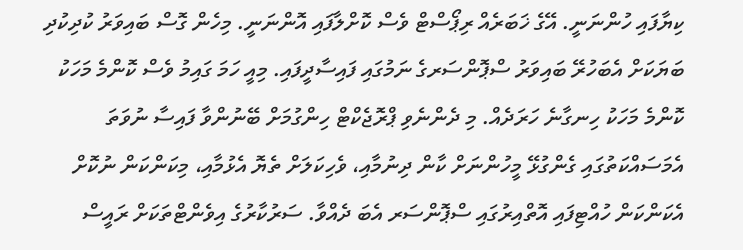ކިޔާފައި ހުންނަނީ. އޭގެ ޚަބަރެއް ރިޕޯސްޓް ވެސް ކޮށްލާފައި އޮންނަނީ. މިހެން ގޮސް ބައިވަރު ކުދިކުދި ބަޔަކަށް އެބަހުރޭ ބައިވަރު ސްޕޮންސަރގެ ނަމުގައި ފައިސާދީފައި. މިއީ ހަމަ ގައިމު ވެސް ކޮންމެ މަހަކު ކޮންމެ މަހަކު ހިނގާނެ ހަރަދެއް. މި ދެންނެވި ޕްރޮޖެކްޓް ހިންގުމަށް ބޭނުންވާ ފައިސާ ނުވަތަ އެމަސައްކަތުގައި ގެންގުޅޭ މީހުންނަށް ކާން ދިނުމާއި، ވެހިކަލަށް ތެޔޮ އެޅުމާއި، މިކަންކަން ނުކޮށް އެކަންކަން ހުއްޓިފައި އޮތްއިރުގައި ސްޕޮންސަރ އެބަ ދެއްވާ. ސަރުކާރުގެ އިވެންޓްތަކަށް ރައީސް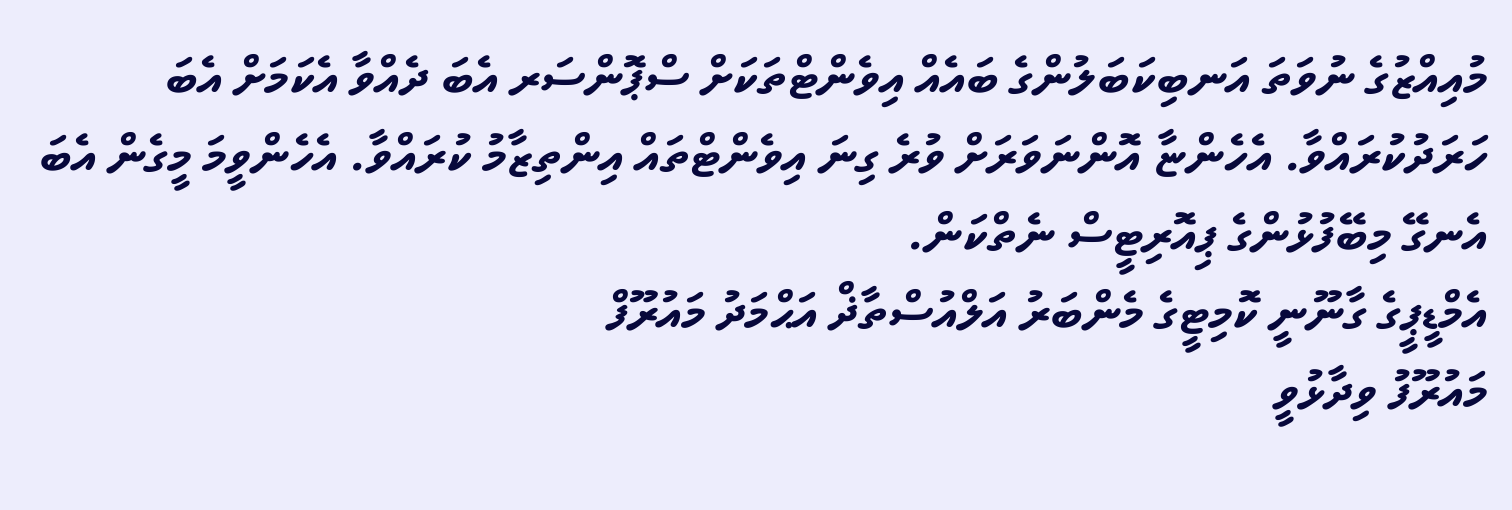މުއިއްޒުގެ ނުވަތަ އަނބިކަބަލުންގެ ބައެއް އިވެންޓްތަކަށް ސްޕޮންސަރ އެބަ ދެއްވާ އެކަމަށް އެބަ ހަރަދުކުރައްވާ. އެހެންޏާ އޮންނަވަރަށް ވުރެ ގިނަ އިވެންޓްތައް އިންތިޒާމު ކުރައްވާ. އެހެންވީމަ މީގެން އެބަ އެނގޭ މިބޭފުޅުންގެ ޕިއޮރިޓީސް ނެތްކަން.
އެމްޑީޕީގެ ގާނޫނީ ކޮމިޓީގެ މެންބަރު އަލްއުސްތާޛް އަޙްމަދު މައުރޫފް
މައުރޫފު ވިދާޅުވީ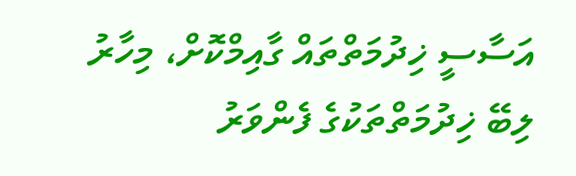އަސާސީ ޚިދުމަތްތައް ގާއިމްކޮށް، މިހާރު ލިބޭ ޚިދުމަތްތަކުގެ ފެންވަރު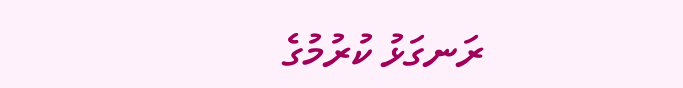ރަނގަޅު ކުރުމުގެ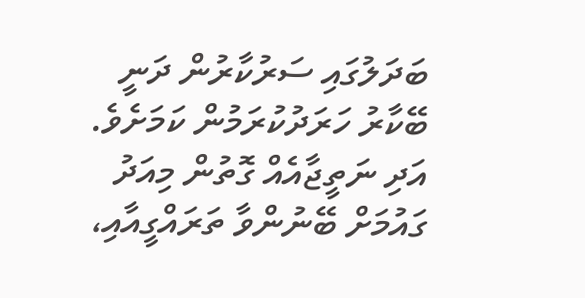ބަދަލުގައި ސަރުކާރުން ދަނީ ބޭކާރު ހަރަދުކުރަމުން ކަމަށެވެ. އަދި ނަތީޖާއެއް ގޮތުން މިއަދު ގައުމަށް ބޭނުންވާ ތަރައްގީއާއި،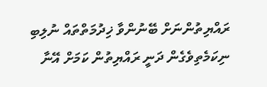ރައްޔިތުންނަށް ބޭނުންވާ ޚިދުމަތްތައް ނުލިބި ނިކަމެތިވެގެން ދަނީ ރައްޔިތުން ކަމަށް އޭނާ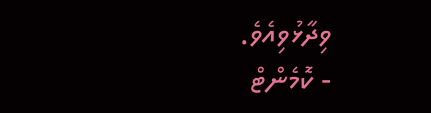ވިދާޅުވިއެވެ.
- ކޮމެންޓް